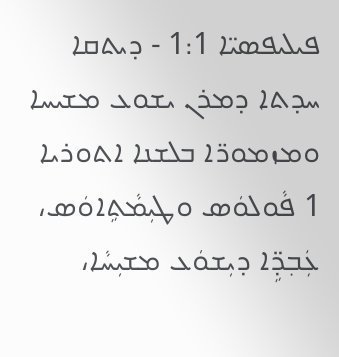ܦܝܠܝܦܣܝ̈ܐ 1:1 - ܕܝܬܩܐ ܚܕܬܐ ܕܡܪܢ ܝܫܘܥ ܡܫܝܚܐ ܘܡܙܡܘܪ̈ܐ ܒܠܫܢܐ ܐܬܘܪܝܐ
1 ܦܵܘܠܘܿܣ ܘܛܝܼܡܵܬܹܐܘܿܣ، ܥܲܒ݂ܕܹ̈ܐ ܕܝܼܫܘܿܥ ܡܫܝܼܚܵܐ،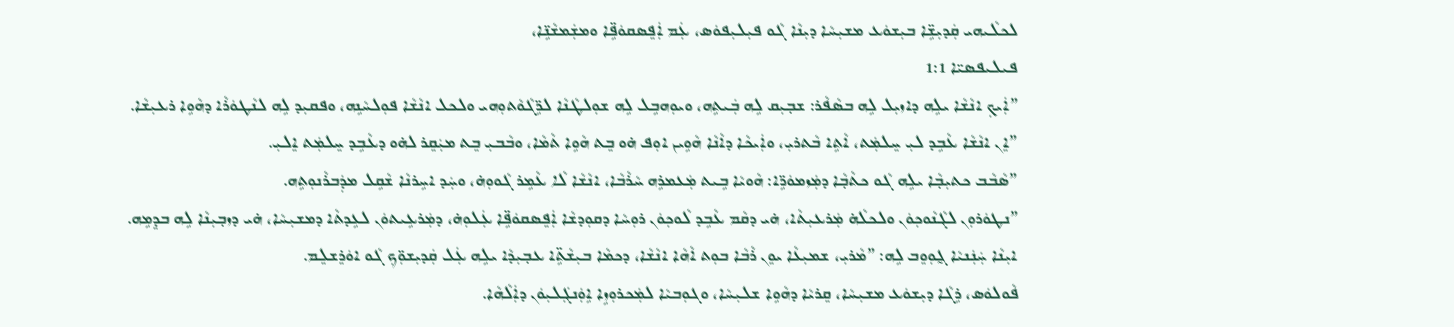ܠܟܠܵܝܗ‌ܝ ܩܲܕܝܼܫܹ̈ܐ ܒܝܼܫܘܿܥ ܡܫܝܼܚܵܐ ܕܝܼܢܵܐ ܓܵܘ ܦܝܼܠܝܼܦܘܿܣ، ܥܲܡ ܐܲܦܸܣܩܘܿܦܹ̈ܐ ܘܡܫܲܡܫܵܢܹ̈ܐ،
ܦܝܠܝܦܣܝ̈ܐ 1:1
”ܐܲܝܟ݂ ܐܢܵܫܵܐ ܝܠܹܗ ܕܐܙܝܼܠ ܠܹܗ ܒܣܵܦܵܪ: ܫܒ݂ܝܼܩ ܠܹܗ ܒܲܝܬܹܗ، ܘܝܘܼܗܒܹܠ ܠܹܗ ܫܘܼܠܛܵܢܵܐ ܠܪܹ̈ܓܵܘܵܬܘܼܗ‌ܝ ܘܠܟܠ ܐܢܵܫܵܐ ܦܘܼܠܚܵܢܹܗ، ܘܦܩܝܼܕ ܠܹܗ ܠܢܵܛܘܿܪܵܐ ܕܗܵܘܹܐ ܪܥܝܼܫܵܐ.
”ܐܸܢ ܐܢܵܫܵܐ ܥܵܒܹܕ ܠܝܼ ܚܸܠܡܲܬ، ܐܵܬܹ‌ܐ ܒܵܬܪܝܼ، ܘܐܲܝܟܵܐ ܕܐܵܢܵܐ ܗܵܘܹܝܢ ܐܘܼܦ ܗ̇ܘ ܒܸܬ ܗܵܘܹܐ ܬܵܡܵܐ، ܘܒܵܒܝܼ ܒܸܬ ܡܝܲܩܸܪ ܠܗ̇ܘ ܕܥܵܒܹܕ ܚܸܠܡܲܬ ܐܸܠܝܼ.
”ܣܵܒܵܒ ܟܬܝܼܒ݂ܵܐ ܝܠܹܗ ܓܵܘ ܟܬܵܒ݂ܵܐ ܕܡܲܙܡܘܿܪܹ̈ܐ: ܗܵܘܝܵܐ ܒܹܝܬ ܡܲܥܡܪܹܗ ܚܵܪܵܒܵܐ، ܐܢܵܫܵܐ ܠܵܐ ܥܵܡܹܪ ܓܵܘܘܼܗ̇، ܘܚܲܕ ܐܚܹܪܢܵܐ ܫܵܩܹܠ ܡܕܲܒܪܵܢܘܼܬܹܗ.
”ܢܛܘܿܪܘܼܢ ܠܓܵܢܵܘܟ݂ܘܿܢ ܘܠܟܠܵܗ̇ ܡܲܪܥܝܼܬܵ‌ܐ، ܗ̇ܝ ܕܩܵܡ ܥܵܒܹܕ ܠܵܘܟ݂ܘܿܢ ܪܘܼܚܵܐ ܕܩܘܼܕܫܵܐ ܐܲܦܸܣܩܘܿܦܹ̈ܐ ܥܲܠܘܼܗ̇، ܕܡܲܪܥܹܝܬܘܿܢ ܠܥܹܕܬܵ‌ܐ ܕܡܫܝܼܚܵܐ، ܗ̇ܝ ܕܙܒ݂ܝܼܢܵܐ ܠܹܗ ܒܕܸܡܹܗ.
ܐܝܼܢܵܐ ܚܲܢܲܢܝܵܐ ܓ̰ܘܼܘܸܒ ܠܹܗ: ”ܡܵܪܝܼ، ܫܡܝܼܥܵܐ ܝܘܸܢ ܪܵܒܵܐ ܒܘܼܬ ܐܵܗܵܐ ܐܢܵܫܵܐ، ܕܟܡܵܐ ܒܝܼܫܵܬܹ̈‌ܐ ܥܒ݂ܝܼܕܵܐ ܝܠܹܗ ܥܲܠ ܩܲܕܝܼܫܘܼ̈ܟ݂ ܓܵܘ ܐܘܿܪܸܫܠܸܡ.
ܦܵܘܠܘܿܣ، ܪܹܓܵܐ ܕܝܼܫܘܿܥ ܡܫܝܼܚܵܐ، ܩܸܪܝܵܐ ܕܗܵܘܹܐ ܫܠܝܼܚܵܐ، ܘܓܘܼܒܝܵܐ ܠܡܲܟܪܘܼܙܹܐ ܐܹܘܲܢܓܲܠܝܼܘܿܢ ܕܐܲܠܵܗܵܐ.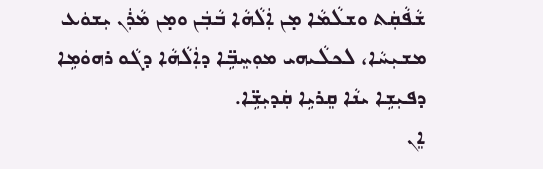ܫܵܦܵܩܲܬ ܘܫܠܵܡܵܐ ܡ̣ܢ ܐܲܠܵܗܵܐ ܒܵܒܲܢ ܘܡ̣ܢ ܡܵܪܲܢ ܝܼܫܘܿܥ ܡܫܝܼܚܵܐ، ܠܟܠܵܝܗ‌ܝ ܡܘܼܚܸܒܹ̈ܐ ܕܐܲܠܵܗܵܐ ܕܓܵܘ ܪܗܘܿܡܹܐ ܕܦܝܼܫܹܐ ܝܢܵܐ ܩܸܪܝܹܐ ܩܲܕܝܼܫܹ̈ܐ.
ܐܸܢ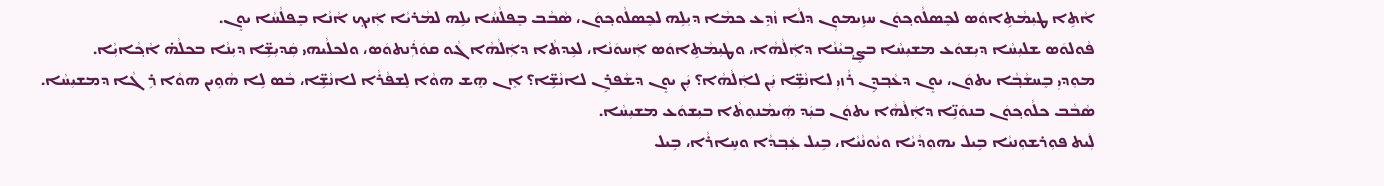ܐܵܬܹ‌ܐ ܛܝܼܡܵܬܹܐܘܿܣ ܠܟܸܣܠܵܘܟ݂ܘܿܢ ܚܙܹܝܡܘܼܢ ܕܠܵܐ ܙܵܕܹܥ ܟܡܵܐ ܕܝܼܠܹܗ ܠܟܸܣܠܵܘܟ݂ܘܿܢ، ܣܵܒܵܒ ܒܸܦܠܵܚܵܐ ܝܠܹܗ ܠܡܵܪܝܵܐ ܐܲܝܟ݂ ܐܵܢܵܐ ܒܸܦܠܵܚܵܐ ܝܘܸܢ.
ܦܵܘܠܘܿܣ ܫܠܝܼܚܵܐ ܕܝܼܫܘܿܥ ܡܫܝܼܚܵܐ ܒܨܸܒ݂ܝܵܢܵܐ ܕܐܲܠܵܗܵܐ، ܘܛܝܼܡܵܬܹܐܘܿܣ ܐܲܚܘܿܢܵܐ، ܠܥܹܕܬܵ‌ܐ ܕܐܲܠܵܗܵܐ ܓܵܘ ܩܘܿܪܲܢܬܘܿܣ، ܘܠܟܠܵܝܗ‌ܝ ܩܲܕܝܼܫܹ̈ܐ ܕܝܼܢܵܐ ܒܟܠܵܗ̇ ܐܵܟ݂ܵܐܝܼܵܐ.
ܡܘܼܕܝܼ ܒܸܚܫܵܒ݂ܵܐ ܝܬܘܿܢ، ܝܘܸܢ ܕܥܵܒ݂ܕܹܢ ܪܵܙܝܼ ܠܐܢܵܫܹ̈ܐ ܝܲܢ ܠܐܲܠܵܗܵܐ؟ ܝܲܢ ܝܘܸܢ ܕܫܵܦܪܹܢ ܠܐܢܵܫܹ̈ܐ؟ ܐܸܢ ܗܸܫ ܗܘܵܐ ܠܸܫܦܵܪܵܐ ܠܐܢܵܫܹ̈ܐ، ܒܵܣ ܠܹܐ ܗܵܘܹܝܢ ܗܘܵܐ ܪܹܓܵܐ ܕܡܫܝܼܚܵܐ.
ܣܵܒܵܒ ܟܠܵܘܟ݂ܘܿܢ ܒܢܘܿܢܹ̈ܐ ܕܐܲܠܵܗܵܐ ܝܬܘܿܢ ܒܝܲܕ ܗܲܝܡܵܢܘܼܬܵ‌ܐ ܒܝܼܫܘܿܥ ܡܫܝܼܚܵܐ.
ܠܲܝܬ ܦܘܼܪܫܘܼܢܝܵܐ ܒܹܝܠ ܝܗܘܼܕܵܝܵܐ ܘܝܵܘܢܵܝܵܐ، ܒܹܝܠ ܥܲܒ݂ܕܵܐ ܘܚܹܐܪܵܐ، ܒܹܝܠ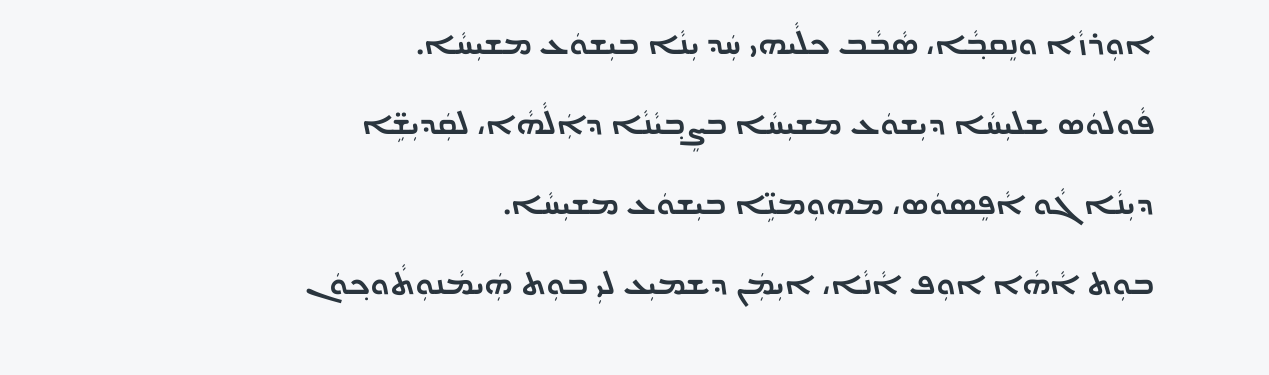ܐܘܼܪܙܵܐ ܘܢܸܩܒ݂ܵܐ، ܣܵܒܵܒ ܟܠܵܝܗ‌ܝ ܚܲܕ ܝܼܢܵܐ ܒܝܼܫܘܿܥ ܡܫܝܼܚܵܐ.
ܦܵܘܠܘܿܣ ܫܠܝܼܚܵܐ ܕܝܼܫܘܿܥ ܡܫܝܼܚܵܐ ܒܨܸܒ݂ܝܵܢܵܐ ܕܐܲܠܵܗܵܐ، ܠܩܲܕܝܼܫܹ̈ܐ ܕܝܼܢܵܐ ܓܵܘ ܐܵܦܸܣܘܿܣ، ܡܗܘܼܡܢܹ̈ܐ ܒܝܼܫܘܿܥ ܡܫܝܼܚܵܐ.
ܒܘܼܬ ܐܵܗܵܐ ܐܘܼܦ ܐܵܢܵܐ، ܐܝܼܡܲܢ ܕܫܡܝܼܥ ܠܝܼ ܒܘܼܬ ܗܲܝܡܵܢܘܼܬܵܘܟ݂ܘܿܢ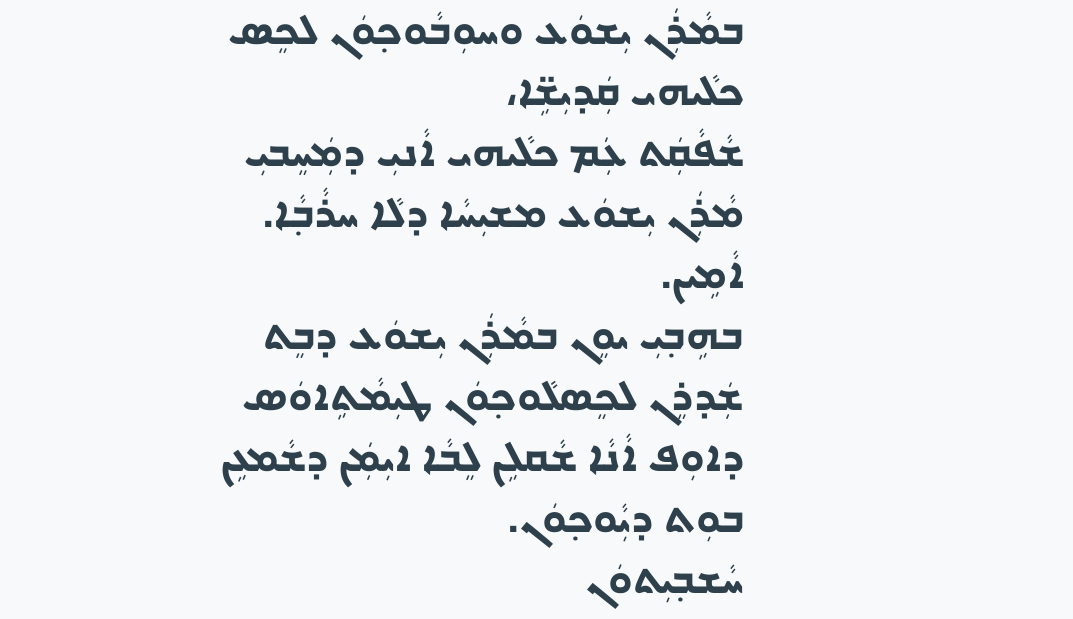ܒܡܵܪܲܢ ܝܼܫܘܿܥ ܘܚܘܼܒܵܘܟ݂ܘܿܢ ܠܟܸܣ ܟܠܵܝܗ‌ܝ ܩܲܕܝܼܫܹ̈ܐ،
ܫܵܦܵܩܲܬ ܥܲܡ ܟܠܵܝܗ‌ܝ ܐܵܢܝܼ ܕܡܲܚܸܒܝܼ ܡܵܪܲܢ ܝܼܫܘܿܥ ܡܫܝܼܚܵܐ ܕܠܵܐ ܚܪܵܒ݂ܵܐ. ܐܵܡܹܝܢ.
ܒܗܹܒ݂ܝܼ ܝܘܸܢ ܒܡܵܪܲܢ ܝܼܫܘܿܥ ܕܒܸܬ ܫܲܕܪܸܢ ܠܟܸܣܠܵܘܟ݂ܘܿܢ ܛܝܼܡܵܬܹܐܘܿܣ ܕܐܘܼܦ ܐܵܢܵܐ ܫܵܩܠܹܢ ܠܸܒܵܐ ܐܝܼܡܲܢ ܕܫܵܡܥܹܢ ܒܘܼܬ ܕܝܼܵܘܟ݂ܘܿܢ.
ܚܵܫܒ݂ܝܼܬܘܿܢ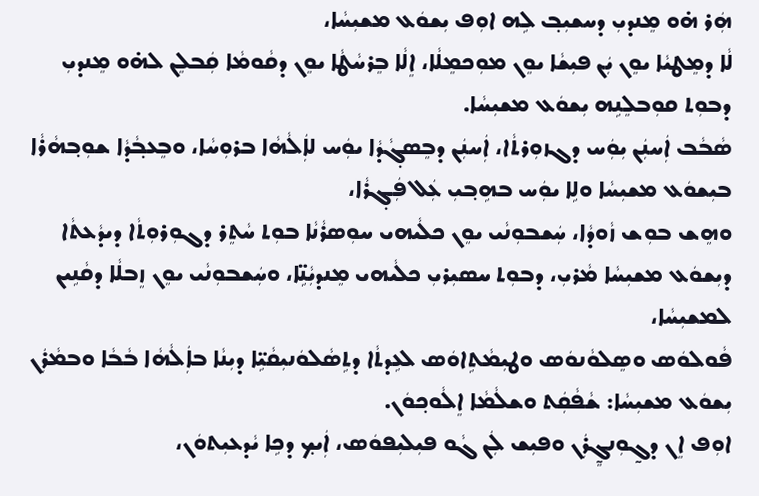ܗܲܪ ܗ̇ܘ ܡܸܢܕܝܼ ܕܚܫܝܼܒ݂ ܠܹܗ ܐܘܼܦ ܝܼܫܘܿܥ ܡܫܝܼܚܵܐ،
ܠܵܐ ܕܡܸܛܝܵܐ ܝܘܸܢ ܝܲܢ ܦܝܼܫܵܐ ܝܘܸܢ ܡܘܼܟܡܸܠܵܐ، ܐܸܠܵܐ ܒܸܪܚܵܛܵܐ ܝܘܸܢ ܕܩܵܘܡܵܐ ܩܲܒܠܸܢ ܠܗ̇ܘ ܡܸܢܕܝܼ ܕܒܘܼܬ ܩܘܼܒܠܸܢܹܗ ܝܼܫܘܿܥ ܡܫܝܼܚܵܐ.
ܣܵܒܵܒ ܐܲܚܢܲܢ ܝܼܘܲܚ ܕܓܙܘܼܪܬܵ‌ܐ، ܐܲܚܢܲܢ ܕܒܸܣܓ݂ܵܕܵܐ ܝܘܲܚ ܠܐܲܠܵܗܵܐ ܒܪܘܼܚܵܐ، ܘܒܸܥܒ݂ܵܕܵܐ ܫܘܼܒ݂ܗܵܪܵܐ ܒܝܼܫܘܿܥ ܡܫܝܼܚܵܐ ܘܠܹܐ ܝܘܲܚ ܒܗܹܒ݂ܝܼ ܥܲܠ ܦܲܓ݂ܪܵܐ،
ܘܗܸܫ ܒܘܼܫ ܙܵܘܕܵܐ، ܚܲܫܒܘܼܢܵܝ ܝܘܸܢ ܟܠܵܝܗ‌ܝ ܚܘܼܣܪܵܢܵܐ ܒܘܼܬ ܚܵܬܸܪ ܕܓܘܼܪܘܼܬܵ‌ܐ ܕܝܕܵܥܬܵ‌ܐ ܕܝܼܫܘܿܥ ܡܫܝܼܚܵܐ ܡܵܪܝܼ، ܕܒܘܼܬ ܚܣܝܼܪܝܼ ܟܠܵܝܗ‌ܝ ܡܸܢܕܝܼܵܢܹ̈ܐ، ܘܚܲܫܒܘܼܢܵܝ ܝܘܸܢ ܙܸܒܠܵܐ ܕܩܵܢܹܝܢ ܠܡܫܝܼܚܵܐ،
ܦܵܘܠܘܿܣ ܘܣܸܠܘܵܢܘܿܣ ܘܛܝܼܡܵܬܹܐܘܿܣ ܠܥܹܕܬܵ‌ܐ ܕܬܹܣܵܠܘܿܢܝܼܩܵܝܹ̈ܐ ܕܝܼܢܵܐ ܒܐܲܠܵܗܵܐ ܒܵܒܵܐ ܘܒܡܵܪܲܢ ܝܼܫܘܿܥ ܡܫܝܼܚܵܐ: ܫܵܦܵܩܲܬ ܘܫܠܵܡܵܐ ܐܸܠܵܘܟ݂ܘܿܢ.
ܐܘܼܦ ܐܸܢ ܕܓ̰ܘܼܢܓ̰ܸܪܲܢ ܘܦܝܼܫ ܠܲܢ ܓܵܘ ܦܝܼܠܝܼܦܘܿܣ، ܐܲܝܟ݂ ܕܟܹܐ ܝܵܕܥܝܼܬܘܿܢ،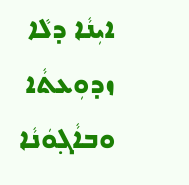ܐܝܼܢܵܐ ܕܠܵܐ ܙܕܘܼܥܬܵ‌ܐ ܘܒܐܵܓ݂ܘܿܢܵܐ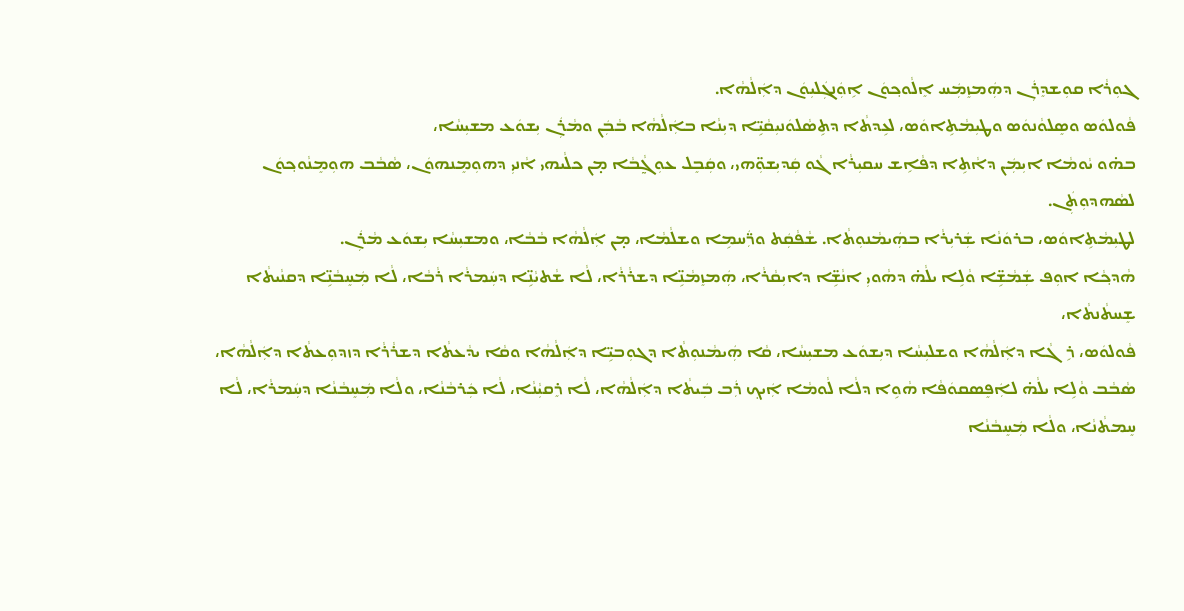ܓܘܼܪܵܐ ܩܘܼܫܕܸܪܲܢ ܕܗܲܡܙܸܡܲܚ ܐܸܠܵܘܟ݂ܘܿܢ ܐܹܘܲܢܓܲܠܝܼܘܿܢ ܕܐܲܠܵܗܵܐ.
ܦܵܘܠܘܿܣ ܘܣܸܠܘܵܢܘܿܣ ܘܛܝܼܡܵܬܹܐܘܿܣ، ܠܥܹܕܬܵ‌ܐ ܕܬܹܣܵܠܘܿܢܝܼܩܵܝܹ̈ܐ ܕܝܼܢܵܐ ܒܐܲܠܵܗܵܐ ܒܵܒܲܢ ܘܡܵܪܲܢ ܝܼܫܘܿܥ ܡܫܝܼܚܵܐ،
ܒܗ̇ܘ ܝܵܘܡܵܐ ܐܝܼܡܲܢ ܕܐܵܬܹ‌ܐ ܕܦܵܐܹܫ ܚܩܝܼܪܵܐ ܓܵܘ ܩܲܕܝܼܫܘܼ̈ܗ‌ܝ، ܘܩܲܒܸܠ ܥܘܼܓ̰ܵܒܵܐ ܡ̣ܢ ܟܠܵܝܗ‌ܝ ܐܵܢܝܼ ܕܗܘܼܡܸܢܗܘܿܢ، ܣܵܒܵܒ ܗܘܼܡܸܢܵܘܟ݂ܘܿܢ ܠܣܵܗܕܘܼܬܲܢ.
ܠܛܝܼܡܵܬܹܐܘܿܣ، ܒܪܘܿܢܵܐ ܫܲܪܝܼܪܵܐ ܒܗܲܝܡܵܢܘܼܬܵ‌ܐ. ܫܵܦܵܩܲܬ ܘܪ̈ܲܚܡܹܐ ܘܫܠܵܡܵܐ، ܡ̣ܢ ܐܲܠܵܗܵܐ ܒܵܒܵܐ، ܘܡܫܝܼܚܵܐ ܝܼܫܘܿܥ ܡܵܪܲܢ.
ܗܵܕܟ݂ܵܐ ܐܘܼܦ ܫܲܡܵܫܹ̈ܐ ܘܵܠܹܐ ܝܠܵܗ̇ ܕܗܵܘܝܼ ܐܢܵܫܹ̈ܐ ܕܐܝܼܩܵܪܵܐ، ܗܲܡܙܸܡܵܢܹ̈ܐ ܕܫܪܵܪܵܐ، ܠܵܐ ܫܵܬܝܵܢܹ̈ܐ ܕܚܲܡܪܵܐ ܪܵܒܵܐ، ܠܵܐ ܡܲܚܸܒܵܢܹ̈ܐ ܕܩܢܵܝܬܵ‌ܐ ܫܸܚܬܵܢܬܵ‌ܐ،
ܦܵܘܠܘܿܣ، ܪܹܓܵܐ ܕܐܲܠܵܗܵܐ ܘܫܠܝܼܚܵܐ ܕܝܼܫܘܿܥ ܡܫܝܼܚܵܐ، ܩܵܐ ܗܲܝܡܵܢܘܼܬܵ‌ܐ ܕܓܘܼܒܝܹ̈ܐ ܕܐܲܠܵܗܵܐ ܘܩܵܐ ܝܕܵܥܬܵ‌ܐ ܕܫܪܵܪܵܐ ܕܙܕܘܼܥܬܵ‌ܐ ܕܐܲܠܵܗܵܐ،
ܣܵܒܵܒ ܘܵܠܹܐ ܝܠܵܗ̇ ܠܐܲܦܸܣܩܘܿܦܵܐ ܗܵܘܹܐ ܕܠܵܐ ܠܵܘܡܵܐ ܐܲܝܟ݂ ܪܲܒ ܒܲܝܬܵ‌ܐ ܕܐܲܠܵܗܵܐ، ܠܵܐ ܪܸܩܝܼܵܢܵܐ، ܠܵܐ ܟܲܪܒܵܢܵܐ، ܘܠܵܐ ܡܲܚܸܒܵܢܵܐ ܕܚܲܡܪܵܐ، ܠܵܐ ܚܸܡܬܵܢܵܐ، ܘܠܵܐ ܡܲܚܸܒܵܢܵܐ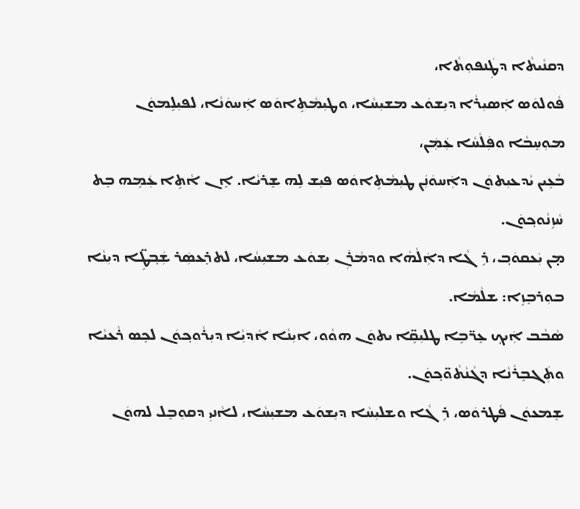ܕܩܢܵܝܬܵ‌ܐ ܕܛܲܢܦܘܼܬܵ‌ܐ،
ܦܵܘܠܘܿܣ ܐܲܣܝܼܪܵܐ ܕܝܼܫܘܿܥ ܡܫܝܼܚܵܐ، ܘܛܝܼܡܵܬܹܐܘܿܣ ܐܲܚܘܿܢܵܐ، ܠܦܝܼܠܹܡܘܿܢ ܡܘܼܚܸܒܵܐ ܘܦܲܠܵܚܵܐ ܥܲܡܲܢ،
ܒܵܥܹܝܢ ܝܵܕܥܝܼܬܘܿܢ ܕܐܲܚܘܿܢܲܢ ܛܝܼܡܵܬܹܐܘܿܣ ܦܝܼܫ ܠܹܗ ܫܸܪܝܵܐ. ܐܸܢ ܐܵܬܹ‌ܐ ܥܲܡܹܗ ܒܸܬ ܚܵܙܹܢܵܘܟ݂ܘܿܢ.
ܡ̣ܢ ܝܲܥܩܘܿܒ݂، ܪܹܓܵܐ ܕܐܲܠܵܗܵܐ ܘܕܡܵܪܲܢ ܝܼܫܘܿܥ ܡܫܝܼܚܵܐ، ܠܬܪܸܥܣܲܪ ܫܲܒ݂ܛܹ̈ܐ ܕܝܼܢܵܐ ܒܘܼܪܒܸܙܹܐ: ܫܠܵܡܵܐ.
ܣܵܒܵܒ ܐܲܝܟ݂ ܥܸܪ̈ܒܹܐ ܛܠܝܼܩܹ̈ܐ ܝܬܘܿܢ ܗܘܵܘ، ܐܝܼܢܵܐ ܐܵܕܝܼܵܐ ܕܝܼܪܵܘܟ݂ܘܿܢ ܠܟܸܣ ܪܵܥܝܵܐ ܘܬܲܓܒܸܪܵܢܵܐ ܕܓܵܢܵܬܵܘ̈ܟ݂ܘܿܢ.
ܫܸܡܥܘܿܢ ܦܵܛܪܘܿܣ، ܪܹܓܵܐ ܘܫܠܝܼܚܵܐ ܕܝܼܫܘܿܥ ܡܫܝܼܚܵܐ، ܠܐܵܢܝܼ ܕܩܘܼܒܸܠ ܠܗܘܿܢ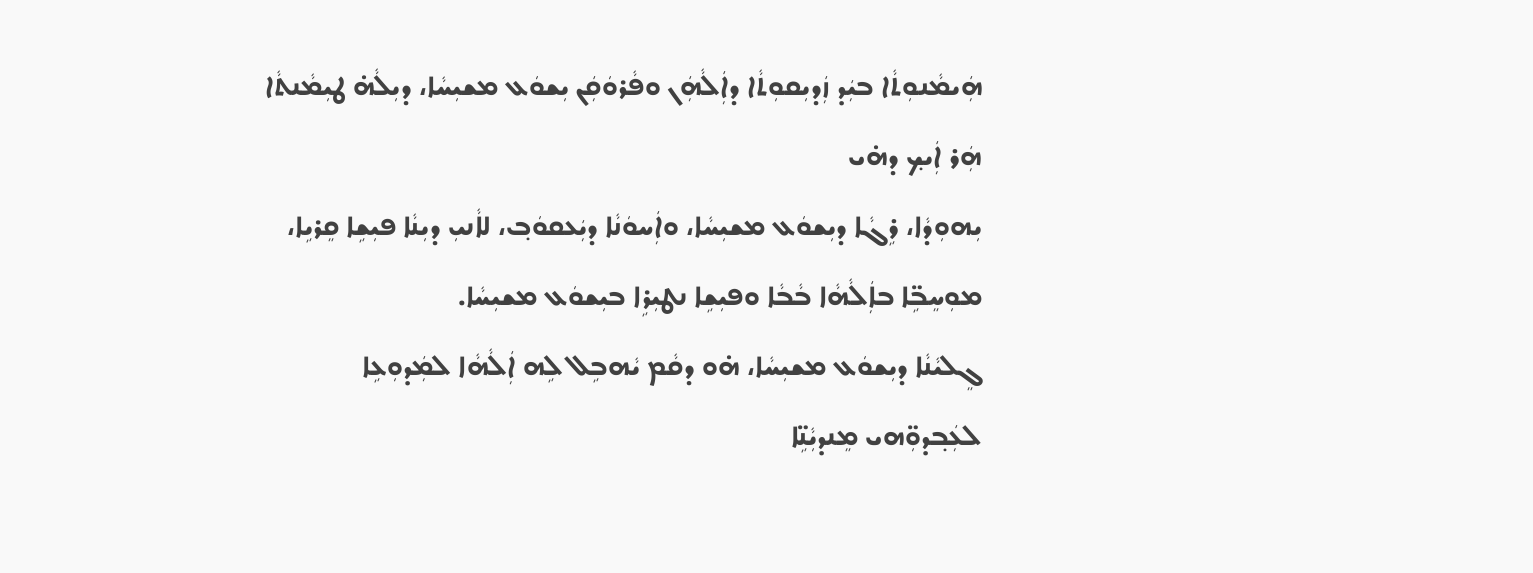ܗܲܝܡܵܢܘܼܬܵ‌ܐ ܒܝܲܕ ܙܲܕܝܼܩܘܼܬܵ‌ܐ ܕܐܲܠܵܗܲܢ ܘܦܵܪܘܿܩܲܢ ܝܼܫܘܿܥ ܡܫܝܼܚܵܐ، ܕܝܼܠܵܗ̇ ܛܝܼܡܵܢܬܵ‌ܐ ܗܲܪ ܐܲܝܟ݂ ܕܗ̇ܝ
ܝܼܗܘܼܕܵܐ، ܪܹܓܵܐ ܕܝܼܫܘܿܥ ܡܫܝܼܚܵܐ، ܘܐܲܚܘܿܢܵܐ ܕܝܲܥܩܘܿܒ݂، ܠܐܵܢܝܼ ܕܝܼܢܵܐ ܦܝܼܫܹܐ ܩܸܪܝܹܐ، ܡܘܼܚܸܒܹ̈ܐ ܒܐܲܠܵܗܵܐ ܒܵܒܵܐ ܘܦܝܼܫܹܐ ܢܛܝܼܪܹܐ ܒܝܼܫܘܿܥ ܡܫܝܼܚܵܐ.
ܓܸܠܝܵܢܵܐ ܕܝܼܫܘܿܥ ܡܫܝܼܚܵܐ، ܗ̇ܘ ܕܩܵܡ ܝܵܗܒܹܠ ܠܹܗ ܐܲܠܵܗܵܐ ܠܡܲܕܘܼܥܹܐ ܠܥܲܒ݂ܕܘܼ̈ܗ‌ܝ ܡܸܢܕܝܼܵܢܹ̈ܐ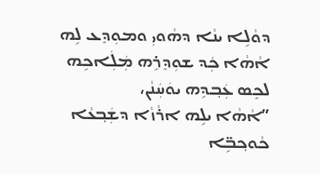ܕܘܵܠܹܐ ܝܢܵܐ ܕܗܵܘܝܼ ܘܡܘܼܕܸܥ ܠܹܗ ܐܵܗܵܐ ܟܲܕ ܫܘܼܕܸܪܹܗ ܡܲܠܲܐܟܹܗ ܠܟܸܣ ܥܲܒ݂ܕܹܗ ܝܘܿܚܲܢܵܢ،
”ܐܵܗܵܐ ܝܠܹܗ ܐܪܵܙܵܐ ܕܫܲܒ݂ܥܵܐ ܟܵܘܟ݂ܒܹ̈ܐ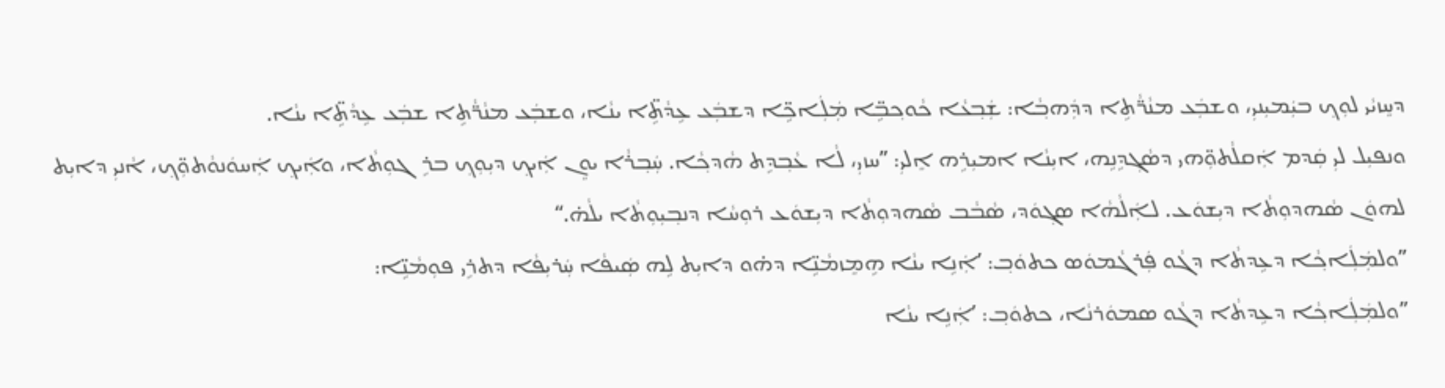ܕܚܸܙܝܵܝ ܠܘܼܟ݂ ܒܝܲܡܝܼܢܝܼ، ܘܫܒܲܥ ܡܢܵܪ̈ܵܬܹ‌ܐ ܕܕܲܗܒ݂ܵܐ: ܫܲܒ݂ܥܵܐ ܟܵܘܟ݂ܒܹ̈ܐ ܡܲܠܲܐܟܹ̈ܐ ܕܫܒܲܥ ܥܹܕܵܬܹ̈‌ܐ ܝܢܵܐ، ܘܫܒܲܥ ܡܢܵܪ̈ܵܬܹ‌ܐ ܫܒܲܥ ܥܹܕܵܬܹ̈‌ܐ ܝܢܵܐ.
ܘܢܦܝܼܠ ܠܝܼ ܩܲܕܡ ܐܲܩܠܵܬܘܼ̈ܗ‌ܝ ܕܣܵܓ݂ܕܹܢܹܗ، ܐܝܼܢܵܐ ܐܡܝܼܪܹܗ ܐܸܠܝܼ: ”ܚܙܝܼ، ܠܵܐ ܥܵܒ݂ܕܹܬ ܗܵܕܟ݂ܵܐ. ܚܲܒ݂ܪܵܐ ܝܘܸܢ ܐܲܝܟ݂ ܕܝܼܘܼܟ݂ ܒܪܹܓܘܼܬܵ‌ܐ، ܘܐܲܝܟ݂ ܐܲܚܘܿܢܘܵܬܘܼ̈ܟ݂، ܐܵܢܝܼ ܕܐܝܼܬ ܠܗܘܿܢ ܣܵܗܕܘܼܬܵ‌ܐ ܕܝܼܫܘܿܥ. ܠܐܲܠܵܗܵܐ ܣܓ݂ܘܿܕ، ܣܵܒܵܒ ܣܵܗܕܘܼܬܵ‌ܐ ܕܝܼܫܘܿܥ ܪܘܼܚܵܐ ܕܢܒ݂ܝܼܘܼܬܵ‌ܐ ܝܠܵܗ̇.“
”ܘܠܡܲܠܲܐܟ݂ܵܐ ܕܥܹܕܬܵ‌ܐ ܕܓܵܘ ܦܲܪܓܵܡܘܿܣ ܟܬܘܿܒ݂: ’ܐܲܢܹܐ ܝܢܵܐ ܗܹܡܸܙܡܵܢܹ̈ܐ ܕܗ̇ܘ ܕܐܝܼܬ ܠܹܗ ܣܲܝܦܵܐ ܚܲܪܝܼܦܵܐ ܕܬܪܹܝ ܦܘܼܡܵܢܹ̈ܐ:
”ܘܠܡܲܠܲܐܟ݂ܵܐ ܕܥܹܕܬܵ‌ܐ ܕܓܵܘ ܣܡܘܿܪܢܵܐ، ܟܬܘܿܒ݂: ’ܐܲܢܹܐ ܝܢܵܐ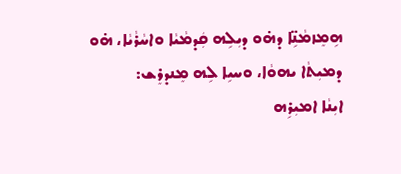ܗܹܡܸܙܡܵܢܹ̈ܐ ܕܗ̇ܘ ܕܝܼܠܹܗ ܩܲܕܡܵܝܵܐ ܘܐܚܵܪܵܝܵܐ، ܗ̇ܘ ܕܡܝܼܬܵ‌ܐ ܝܗܘܵܐ، ܘܚܝܹܐ ܠܹܗ ܡܸܢܕܪܸܫ:
ܐܝܼܢܵܐ ܐܡܝܼܪܹܗ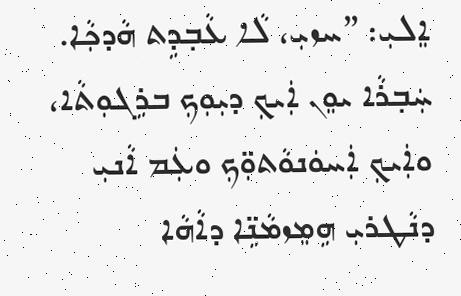ܐܸܠܝܼ: ”ܚܙܝܼ، ܠܵܐ ܥܵܒ݂ܕܹܬ ܗܵܕܟ݂ܵܐ. ܚܲܒ݂ܪܵܐ ܝܘܸܢ ܐܲܝܟ݂ ܕܝܼܘܼܟ݂ ܒܪܹܓܘܼܬܵ‌ܐ، ܘܐܲܝܟ݂ ܐܲܚܘܿܢܘܵܬܘܼ̈ܟ݂ ܘܥܲܡ ܐܵܢܝܼ ܕܢܵܛܪܝܼ ܗܹܡܸܙܡܵܢܹ̈ܐ ܕܐܵܗܵܐ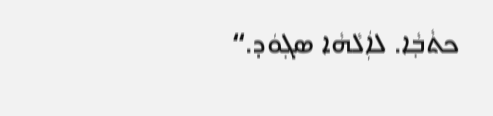ܟܬܵܒ݂ܵܐ. ܠܐܲܠܵܗܵܐ ܣܓ݂ܘܿܕ.“